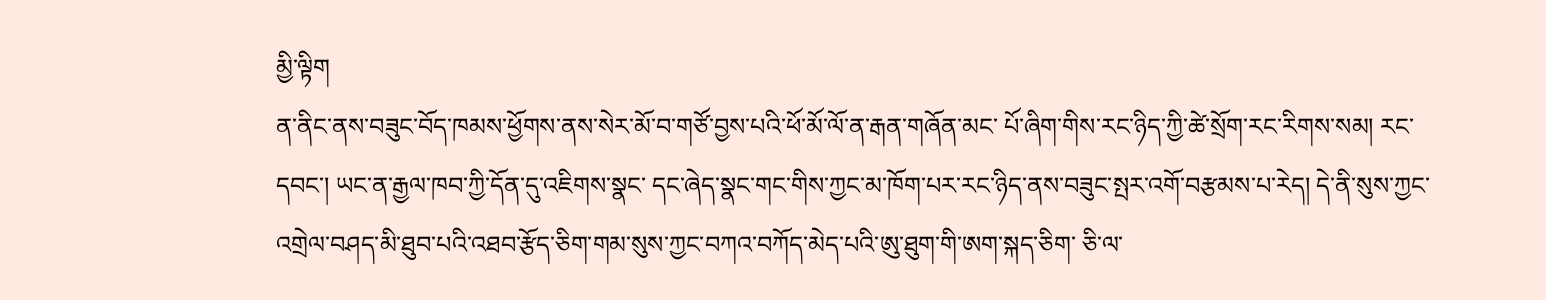མྱི་ལྟིག
ན་ནིང་ནས་བཟུང་བོད་ཁམས་ཕྱོགས་ནས་སེར་མོ་བ་གཙོ་བྱས་པའི་ཕོ་མོ་ལོ་ན་རྒན་གཞོན་མང་ པོ་ཞིག་གིས་རང་ཉིད་ཀྱི་ཚེ་སྲོག་རང་རིགས་སམ། རང་དབང་། ཡང་ན་རྒྱལ་ཁབ་ཀྱི་དོན་དུ་འཇིགས་སྣང་ དང་ཞེད་སྣང་གང་གིས་ཀྱང་མ་ཁོག་པར་རང་ཉིད་ནས་བཟུང་སྤར་འགོ་བརྩམས་པ་རེད། དེ་ནི་སུས་ཀྱང་ འགྲེལ་བཤད་མི་ཐུབ་པའི་འཐབ་རྩོད་ཅིག་གམ་སུས་ཀྱང་བཀའ་བཀོད་མེད་པའི་ཨུ་ཐུག་གི་ཨག་སྐད་ཅིག་ ཅི་ལ་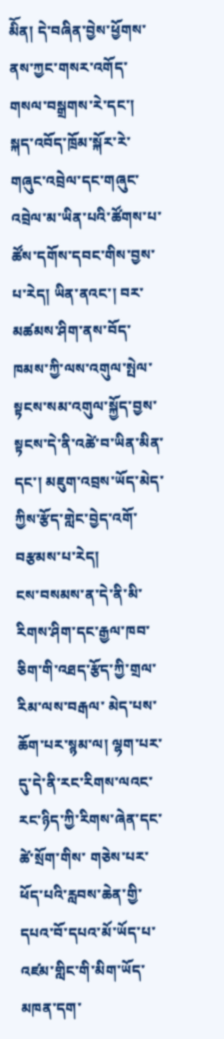མིོན། དེ་བཞིན་བྱེས་ཕྱོགས་ནས་ཀྱང་གསར་འགོད་གསལ་བསྒྲགས་རེ་དང་། སྐད་འབོད་ཁྲོམ་སྐོར་རེ་ གཞུང་འབྲེལ་དང་གཞུང་འབྲེལ་མ་ཡིན་པའི་ཚོགས་པ་ཚོས་དགོས་དབང་གིས་བྱས་པ་རེད། ཡིན་ནའང་། བར་མཚམས་ཤིག་ནས་བོད་ཁམས་ཀྱི་ལས་འགུལ་སྤེལ་སྟངས་སམ་འགུལ་སྐྱོད་བྱས་སྟངས་དེ་ནི་འཚེ་བ་ཡིན་མིན་དང་། མཇུག་འབྲས་ཡོད་མེད་ཀྱིས་རྩོད་གླེང་བྱེད་འགོ་བརྩམས་པ་རེད།
ངས་བསམས་ན་དེ་ནི་མི་རིགས་ཤིག་དང་རྒྱལ་ཁབ་ཅིག་གི་འཐད་རྩོད་ཀྱི་གྲལ་རིམ་ལས་བརྒལ་ མེད་པས་ཆོག་པར་སྙམ་ལ། ལྷག་པར་དུ་དེ་ནི་རང་རིགས་ལའང་རང་ཉིད་ཀྱི་རིགས་ཞེན་དང་ཚེ་སྲོག་གིས་ གཅེས་པར་ཕོད་པའི་རླབས་ཆེན་གྱི་དཔའ་བོ་དཔའ་མོ་ཡོད་པ་འཛམ་གླིང་གི་མིག་ཡོད་མཁན་དག་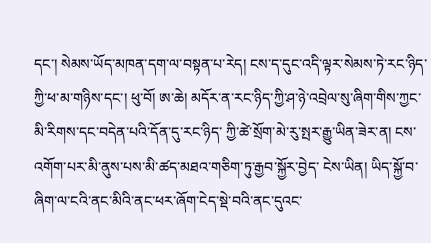དང་། སེམས་ཡོད་མཁན་དག་ལ་བསྟན་པ་རེད། ངས་ད་དུང་འདི་ལྟར་སེམས་ཏེ་རང་ཉིད་ཀྱི་ཕ་མ་གཉིས་དང་། ཕུ་བོ། ཨ་ཆེ། མདོར་ན་རང་ཉིད་ཀྱི་ཤ་ཉེ་འབྲེལ་སུ་ཞིག་གིས་ཀྱང་མི་རིགས་དང་བདེན་པའི་དོན་དུ་རང་ཉིད་ ཀྱི་ཚེ་སྲོག་མེ་རུ་སྤར་རྒྱུ་ཡིན་ཟེར་ན། ངས་འགོག་པར་མི་ནུས་པས་མི་ཚད་མཐའ་གཅིག་ཏུ་རྒྱབ་སྐྱོར་བྱེད་ ངེས་ཡིན། ཡིད་སྐྱོ་བ་ཞིག་ལ་ངའི་ནང་མིའི་ནང་ཕར་ཞོག་ངེད་སྡེ་བའི་ནང་དུའང་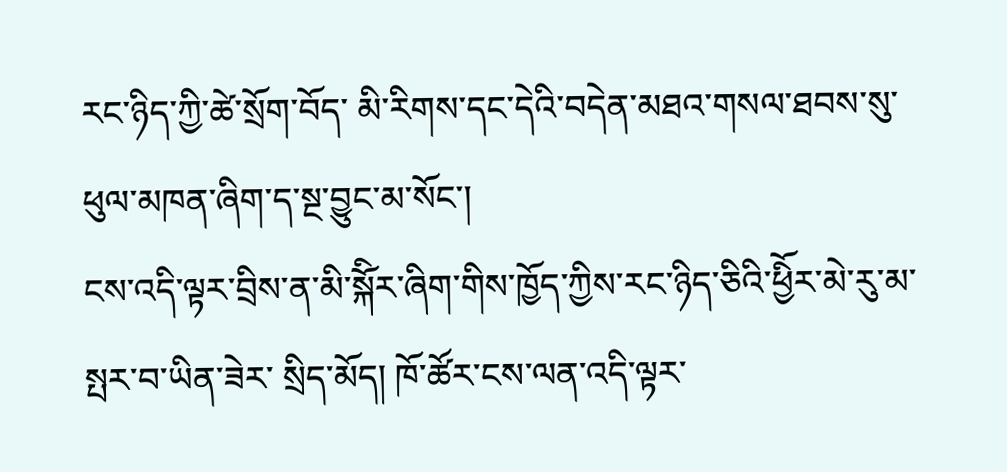རང་ཉིད་ཀྱི་ཚེ་སྲོག་བོད་ མི་རིགས་དང་དེའི་བདེན་མཐའ་གསལ་ཐབས་སུ་ཕུལ་མཁན་ཞིག་ད་སྔ་བྱུང་མ་སོང་།
ངས་འདི་ལྟར་བྲིས་ན་མི་སྐོིར་ཞིག་གིས་ཁྱོད་ཀྱིས་རང་ཉིད་ཅིའི་ཕྱིོར་མེ་རུ་མ་སྤར་བ་ཡིན་ཟེར་ སྲིད་མོད། ཁོ་ཚོར་ངས་ལན་འདི་ལྟར་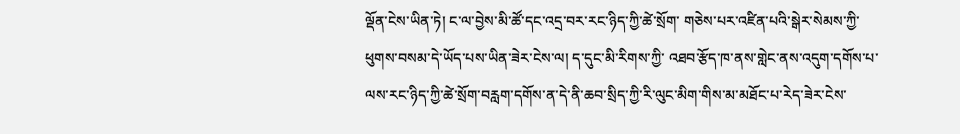ལྡོན་ངེས་ཡིན་ཏེ། ང་ལ་བྱེས་མི་ཚོ་དང་འདྲ་བར་རང་ཉིད་ཀྱི་ཚེ་སྲོག་ གཅེས་པར་འཛིན་པའི་སྒེར་སེམས་ཀྱི་ཕུགས་བསམ་དེ་ཡོད་པས་ཡིན་ཟེར་ངེས་ལ། ད་དུང་མི་རིགས་ཀྱི་ འཐབ་རྩོད་ཁ་ནས་གླེང་ནས་འདུག་དགོས་པ་ལས་རང་ཉིད་ཀྱི་ཚེ་སྲོག་བརླག་དགོས་ན་དེ་ནི་ཆབ་སྲིད་ཀྱི་རི་ལུང་མིག་གིས་མ་མཐོང་པ་རེད་ཟེར་ངེས་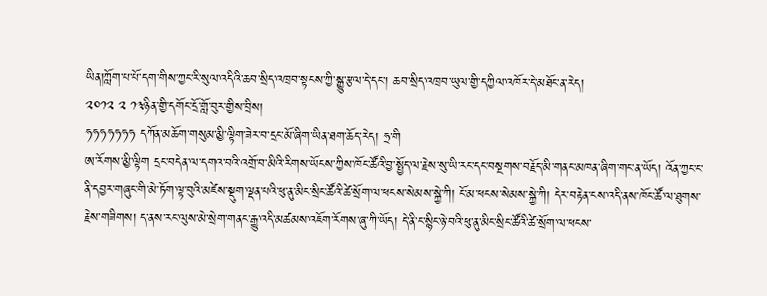ཡིན།ཀློག་པ་པོ་དག་གིས་ཀྱང་རི་སུལ་འདིའི་ཆབ་སྲིད་འཁྲབ་སྟངས་ཀྱི་སྒྱུ་རྩལ་དེ་དང་། ཆབ་སྲིད་འཁྲབ་ཡུལ་གྱི་དཀྱིལ་འཁོར་དེ་མཐོང་ན་རེད།
༢༠༡༢ ༢ ༡༣ཉིན་གྱི་དགོང་དྲོ་གློ་བུར་གྱིས་བྲིས།
ཧཧཧཧཧཧཧ དཀོན་མཆོག་གསུམ་མྱི་ལྟིག་ཟེར་བ་དྲང་མོ་ཞིག་ཡིན་ཐག་ཆོད་རེད། ཧྲ་གི
ཨ་རོགས་མྱི་ལྟིག དྲང་བདེན་ལ་དགའ་བའི་འགྲོ་བ་མིའི་རིགས་ཡོངས་ཀྱིས་ཁོང་ཚོའི་བྱ་སྤྱོད་ལ་རྗེས་སུ་ཡི་རང་དང་བསྔགས་བརྗོད་མི་གནང་མཁན་ཞིག་གང་ན་ཡོད། འོན་ཀྱང་ང་ནི་དབྱར་གཞུང་གི་མེ་ཏོག་ལྟ་བུའི་མཛེས་སྡུག་ལྡན་པའི་ཕུ་ནུ་མིང་སྲིང་ཚོའི་ཚེ་སྲོག་ལ་ཕངས་སེམས་སྐྱེ་ཀི། ངོ་མ་ཕངས་སེམས་སྐྱེ་ཀི། དེར་བརྟེན་ངས་འདི་ནས་ཁོང་ཚོ་ལ་ཐུགས་རྗེས་གཟིགས། ད་ནས་རང་ལུས་མེ་སྲེག་གནང་རྒྱུ་འདི་མཚམས་འཇོག་རོགས་ཞུ་ཀི་ཡོད། དེ་ནི་ང་སྙིང་ཉེ་བའི་ཕུ་ནུ་མིང་སྲིང་ཚོའི་ཚེ་སྲོག་ལ་ཕངས་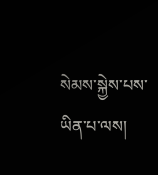སེམས་སྐྱེས་པས་ཡིན་པ་ལས།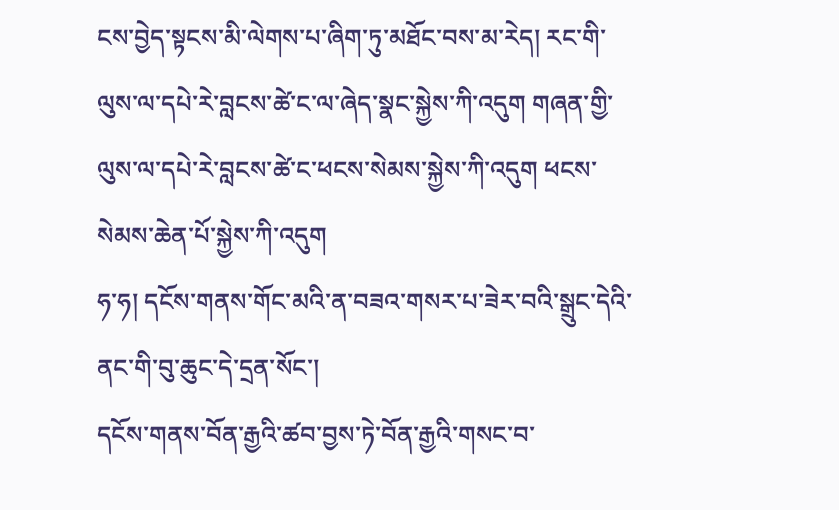ངས་བྱེད་སྟངས་མི་ལེགས་པ་ཞིག་ཏུ་མཐོང་བས་མ་རེད། རང་གི་ལུས་ལ་དཔེ་རེ་བླངས་ཚེ་ང་ལ་ཞེད་སྣང་སྐྱེས་ཀི་འདུག གཞན་གྱི་ལུས་ལ་དཔེ་རེ་བླངས་ཚེ་ང་ཕངས་སེམས་སྐྱེས་ཀི་འདུག ཕངས་སེམས་ཆེན་པོ་སྐྱེས་ཀི་འདུག
ཧ་ཧ། དངོས་གནས་གོང་མའི་ན་བཟའ་གསར་པ་ཟེར་བའི་སྒྲུང་དེའི་ནང་གི་བུ་ཆུང་དེ་དྲན་སོང་།
དངོས་གནས་བོན་རྒྱའི་ཚབ་བྱས་ཏེ་བོན་རྒྱའི་གསང་བ་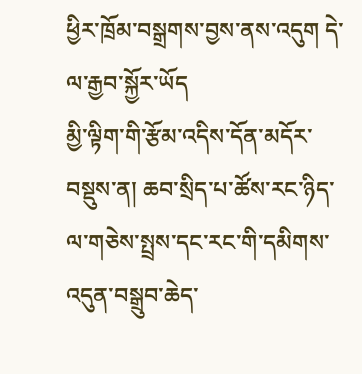ཕྱིར་ཁྲོམ་བསྒྲགས་བྱས་ནས་འདུག དེ་ལ་རྒྱབ་སྐྱོར་ཡོད
མྱི་ལྟིག་གི་རྩོམ་འདིས་དོན་མདོར་བསྡུས་ན། ཆབ་སྲིད་པ་ཚོས་རང་ཉིད་ལ་གཅེས་སྤྲས་དང་རང་གི་དམིགས་འདུན་བསྒྲུབ་ཆེད་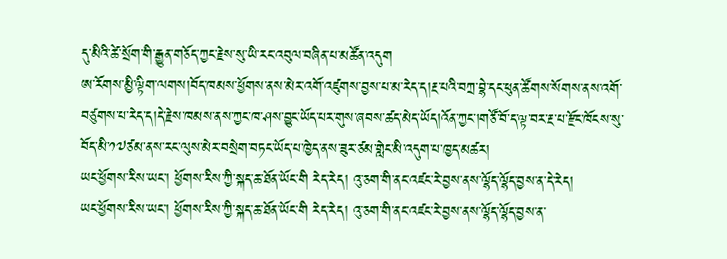དུ་མིའི་ཚེ་སྲོག་གི་རྒྱུན་གཅོད་ཀྱང་རྗེས་སུ་ཡི་རང་འབུལ་བཞིན་པ་མཚོན་འདུག
ཨ་རོགས་མྱི་ལྟིག་ལགས།བོད་ཁམས་ཕྱོགས་ནས་མེར་འགོ་འཛུགས་བྱས་པ་མ་རེད་ད།རྔ་པའི་བཀྲ་བྷེ་དང་ཕུན་ཚོགས་སོགས་ནས་འགོ་བཙུགས་པ་རེད་ད།དེ་རྗེས་ཁམས་ནས་ཀྱང་ཁ་ཤས་བྱུང་ཡོད་པར་གུས་ཞབས་ཚད་མེད་ཡོད།འོན་ཀྱང་།གཙོ་བོ་ད་ལྟ་བར་རྔ་པ་རྫོང་ཁོངས་སུ་བོད་མི་༡༧ཙམ་ནས་རང་ལུས་མེར་བསྲེག་བཏང་ཡོད་པ་ཁྱེད་ནས་ཟུར་ཙམ་གླེང་མི་འདུག་པ་ཁྱད་མཚར།
ཡང་ཕྱོགས་རིས་ཡང་། ཕྱོགས་རིས་ཀྱི་སྐད་ཆ་ཐོན་ཡོང་གི རེད་རེད། འུ་ཅག་གི་ནང་འཛང་རེ་བྱས་ནས་ལྷོད་ལྷོད་བྱས་ན་དེ་རེད།
ཡང་ཕྱོགས་རིས་ཡང་། ཕྱོགས་རིས་ཀྱི་སྐད་ཆ་ཐོན་ཡོང་གི རེད་རེད། འུ་ཅག་གི་ནང་འཛང་རེ་བྱས་ནས་ལྷོད་ལྷོད་བྱས་ན་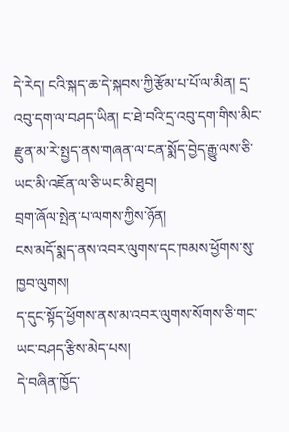དེ་རེད། ངའི་སྐད་ཆ་དེ་སྐབས་ཀྱི་རྩོམ་པ་པོ་ལ་མིན། དྲ་འབུ་དག་ལ་བཤད་ཡིན། ང་ཐེ་བའི་དྲ་འབུ་དག་གིས་མིང་རྫུན་མ་རེ་སྤྱད་ནས་གཞན་ལ་ངན་སྨོད་བྱེད་རྒྱུ་ལས་ཅི་ཡང་མི་འཇོན་ལ་ཅི་ཡང་མི་ཐུབ།
བྲག་ཞོལ་སྤེན་པ་ལགས་ཀྱིས་ཉོན།
ངས་མདོ་སྨད་ནས་འབར་ལུགས་དང་ཁམས་ཕྱོགས་སུ་ཁྱབ་ལུགས།
ད་དུང་སྟོད་ཕྱོགས་ནས་མ་འབར་ལུགས་སོགས་ཅི་གང་ཡང་བཤད་རྩིས་མེད་པས།
དེ་བཞིན་ཁྱོད་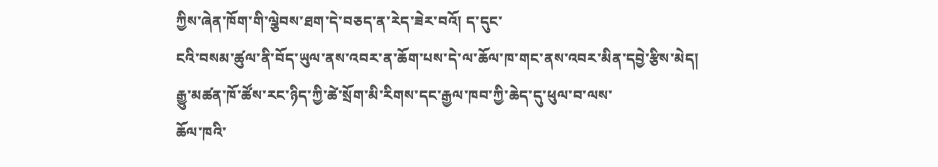ཀྱིས་ཞེན་ཁོག་གི་ལྕེབས་ཐག་དེ་བཅད་ན་རེད་ཟེར་བའོ། ད་དུང་
ངའི་བསམ་ཚུལ་ནི་བོད་ཡུལ་ནས་འབར་ན་ཆོག་པས་དེ་ལ་ཆོལ་ཁ་གང་ནས་འབར་མིན་དབྱེ་རྩིས་མེད།
རྒྱུ་མཚན་ཁོ་ཚོས་རང་ཉིད་ཀྱི་ཚེ་སྲོག་མི་རིགས་དང་རྒྱལ་ཁབ་ཀྱི་ཆེད་དུ་ཕུལ་བ་ལས་
ཆོལ་ཁའི་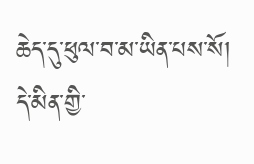ཆེད་དུ་ཕུལ་བ་མ་ཡིན་པས་སོ།
དེ་མིན་གྱི་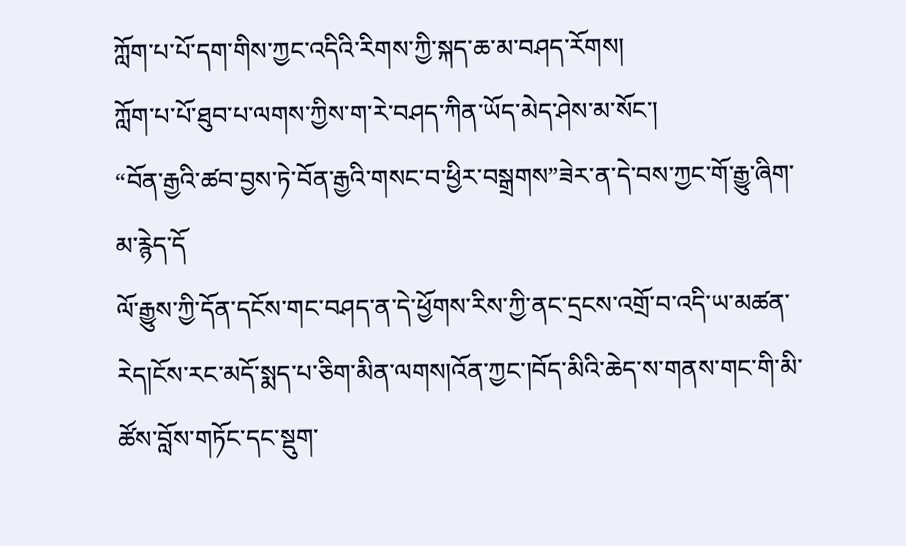ཀློག་པ་པོ་དག་གིས་ཀྱང་འདིའི་རིགས་ཀྱི་སྐད་ཆ་མ་བཤད་རོགས།
ཀློག་པ་པོ་ཐུབ་པ་ལགས་ཀྱིས་ག་རེ་བཤད་ཀིན་ཡོད་མེད་ཤེས་མ་སོང་།
“བོན་རྒྱའི་ཚབ་བྱས་ཏེ་བོན་རྒྱའི་གསང་བ་ཕྱིར་བསྒྲགས”ཟེར་ན་དེ་བས་ཀྱང་གོ་རྒྱུ་ཞིག་མ་རྙེད་དོ
ལོ་རྒྱུས་ཀྱི་དོན་དངོས་གང་བཤད་ན་དེ་ཕྱོགས་རིས་ཀྱི་ནང་དྲངས་འགྲོ་བ་འདི་ཡ་མཚན་རེད།ངོས་རང་མདོ་སྨད་པ་ཅིག་མིན་ལགས།འོན་ཀྱང་།བོད་མིའི་ཆེད་ས་གནས་གང་གི་མི་ཚོས་བློས་གཏོང་དང་སྡུག་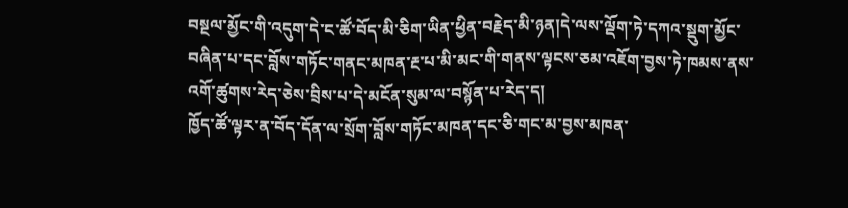བསྔལ་མྱོང་གི་འདུག་དེ་ང་ཚོ་བོད་མི་ཅིག་ཡིན་ཕྱིན་བརྗེད་མི་ཉན།དེ་ལས་ལྡོག་ཏེ་དཀའ་སྡུག་མྱོང་བཞིན་པ་དང་བློས་གཏོང་གནང་མཁན་རྔ་པ་མི་མང་གི་གནས་ལྟངས་ཅམ་འཇོག་བྱས་ཏེ་ཁམས་ནས་འགོ་ཚུགས་རེད་ཅེས་བྲིས་པ་དེ་མངོན་སུམ་ལ་བསྙོན་པ་རེད་ད།
ཁྱོད་ཚོ་ལྟར་ན་བོད་དོན་ལ་སྲོག་བློས་གཏོང་མཁན་དང་ཅི་གང་མ་བྱས་མཁན་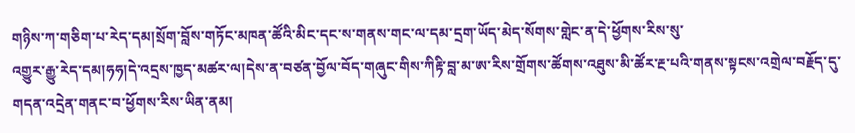གཉིས་ཀ་གཅིག་པ་རེད་དམ།སྲོག་བློས་གཏོང་མཁན་ཚོའི་མིང་དང་ས་གནས་གང་ལ་དམ་དྲག་ཡོད་མེད་སོགས་གླེང་ན་དེ་ཕྱོགས་རིས་སུ་
འགྱུར་རྒྱུ་རེད་དམ།ཧཧ།དེ་འདྲས་ཁྱད་མཚར་ལ།དེས་ན་བཙན་བྱོལ་བོད་གཞུང་གིས་ཀིརྟི་བླ་མ་ཨ་རིས་གྲོགས་ཚོགས་འཐུས་མི་ཚོར་རྔ་པའི་གནས་སྟངས་འགྲེལ་བརྗོད་དུ་གདན་འདྲེན་གནང་བ་ཕྱོགས་རིས་ཡིན་ནམ།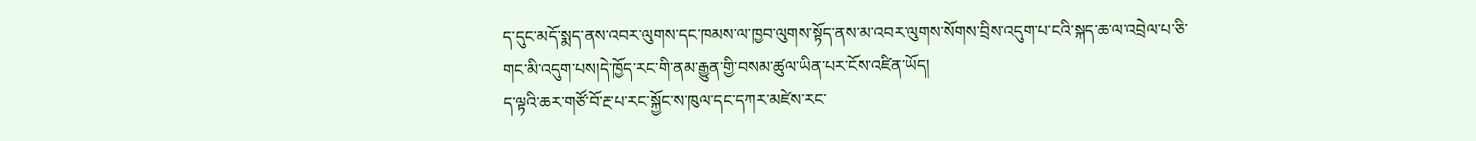ད་དུང་མདོ་སྨད་ནས་འབར་ལུགས་དང་ཁམས་ལ་ཁྱབ་ལུགས་སྟོད་ནས་མ་འབར་ལུགས་སོགས་བྲིས་འདུག་པ་ངའི་སྐད་ཆ་ལ་འབྲེལ་པ་ཅི་གང་མི་འདུག་པས།དེ་ཁྱོད་རང་གི་ནམ་རྒྱུན་གྱི་བསམ་ཚུལ་ཡིན་པར་ངོས་འཛིན་ཡོད།
ད་ལྟའི་ཆར་གཙོ་བོ་རྔ་པ་རང་སྐྱོང་ས་ཁུལ་དང་དཀར་མཛེས་རང་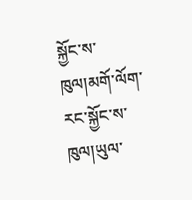སྐྱོང་ས་ཁུལ།མགོ་ལོག་རང་སྐྱོང་ས་ཁུལ།ཡུལ་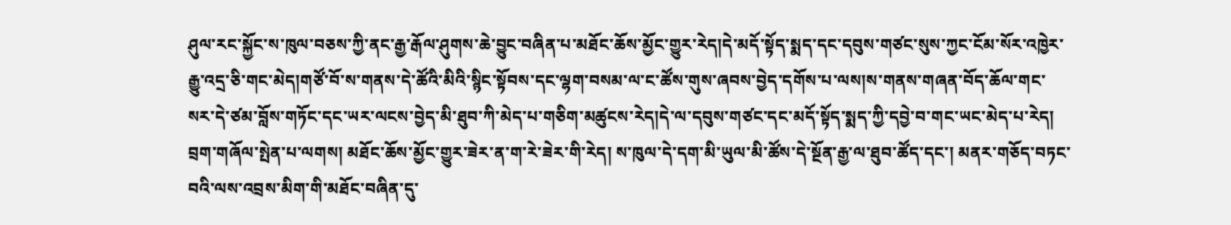ཤུལ་རང་སྐྱོང་ས་ཁུལ་བཅས་ཀྱི་ནང་རྒྱ་རྒོལ་ཤུགས་ཆེ་བྱུང་བཞིན་པ་མཐོང་ཆོས་མྱོང་གྱུར་རེད།དེ་མདོ་སྟོད་སྨད་དང་དབུས་གཙང་སུས་ཀྱང་ངོམ་སོར་འཁྱེར་རྒྱུ་འདྲ་ཅི་གང་མེད།གཙོ་བོ་ས་གནས་དེ་ཚོའི་མིའི་སྙིང་སྟོབས་དང་ལྷག་བསམ་ལ་ང་ཚོས་གུས་ཞབས་བྱེད་དགོས་པ་ལས།ས་གནས་གཞན་བོད་ཆོལ་གང་སར་དེ་ཙམ་བློས་གཏོང་དང་ཡར་ལངས་བྱེད་མི་ཐུབ་ཀི་མེད་པ་གཅིག་མཚུངས་རེད།དེ་ལ་དབུས་གཙང་དང་མདོ་སྟོད་སྨད་ཀྱི་དབྱེ་བ་གང་ཡང་མེད་པ་རེད།
བྲག་གཞོལ་སྤེན་པ་ལགས། མཐོང་ཆོས་མྱོང་གྱུར་ཟེར་ན་ག་རེ་ཟེར་གི་རེད། ས་ཁུལ་དེ་དག་མི་ཡུལ་མི་ཚོས་དེ་སྔོན་རྒྱ་ལ་ཐུབ་ཚོད་དང་། མནར་གཅོད་བཏང་བའི་ལས་འབྲས་མིག་གི་མཐོང་བཞིན་དུ་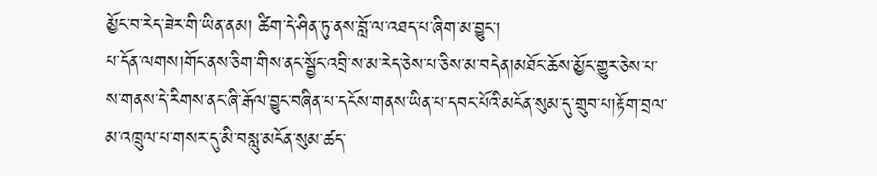མྱོང་བ་རེད་ཟེར་གི་ཡིན་ནམ། ཚིག་དེ་ཤིན་ཏུ་ནས་བློ་ལ་འཐད་པ་ཞིག་མ་བྱུང་།
པ་དོན་ལགས།གོང་ནས་ཅིག་གིས་ནང་སྦྱོང་འབྲི་ས་མ་རེད་ཅེས་པ་ཅིས་མ་བདེན།མཐོང་ཆོས་མྱོང་གྱུར་ཅེས་པ་ས་གནས་དེ་རིགས་ནང་ཞི་རྒོལ་བྱུང་བཞིན་པ་དངོས་གནས་ཡིན་པ་དབང་པོའི་མངོན་སུམ་དུ་གྲུབ་པ།རྟོག་བྲལ་མ་འཁྲུལ་པ་གསར་དུ་མི་བསླུ་མངོན་སུམ་ཚད་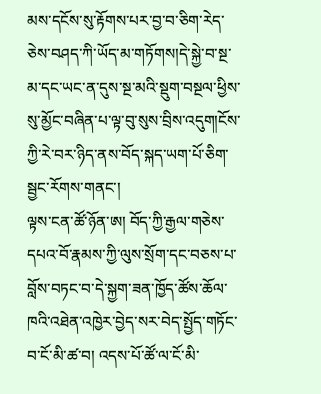མས་དངོས་སུ་རྟོགས་པར་བྱ་བ་ཅིག་རེད་ཅེས་བཤད་ཀི་ཡོད་མ་གཏོགས།དེ་སྐྱེ་བ་སྔ་མ་དང་ཡང་ན་དུས་སྔ་མའི་སྡུག་བསྔལ་ཕྱིས་སུ་མྱོང་བཞིན་པ་ལྟ་བུ་སུས་བྲིས་འདུག།ངོས་ཀྱི་རེ་བར་ཉིད་ནས་བོད་སྐད་ཡག་པོ་ཅིག་སྦྱང་རོགས་གནང་།
ལྟས་ངན་ཚོ་ཉོན་ཨ། བོད་ཀྱི་རྒྱལ་གཅེས་དཔའ་བོ་རྣམས་ཀྱི་ལུས་སྲོག་དང་བཅས་པ་བློས་བཏང་བ་དེ་སྐྱག་ཟན་ཁྱོད་ཚོས་ཆོལ་ཁའི་འཐེན་འཁྱེར་བྱེད་སར་བེད་སྤྱོད་གཏོང་བ་ངོ་མི་ཚ་བ། འདས་པོ་ཚོ་ལ་ངོ་མི་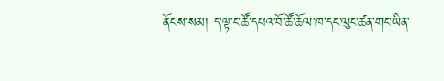ནོངས་སམ། ད་ལྟ་ང་ཚོ་དཔའ་བོ་ཚོ་ཆོལ་ཁ་དང་ལུང་ཚན་གང་ཡིན་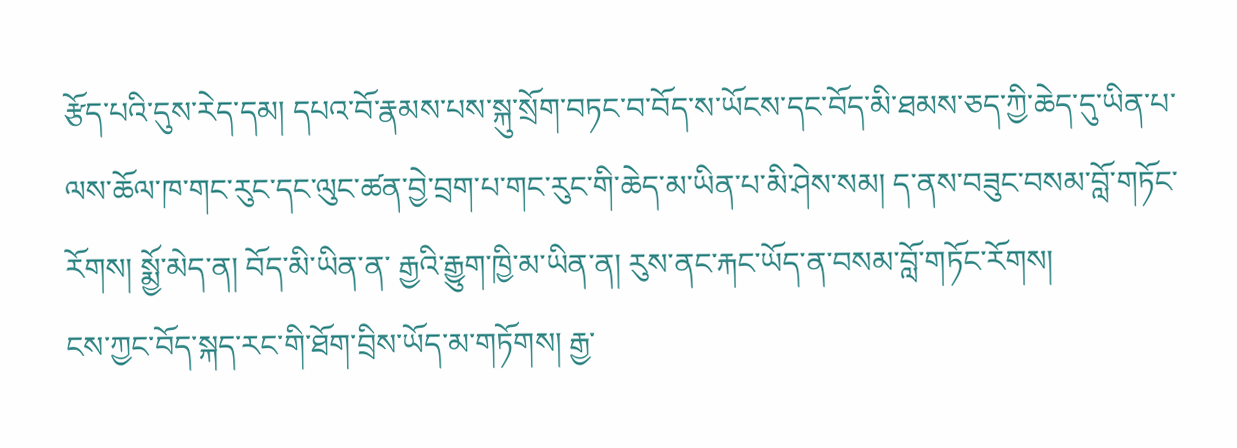རྩོད་པའི་དུས་རེད་དམ། དཔའ་བོ་རྣམས་པས་སྐུ་སྲོག་བཏང་བ་བོད་ས་ཡོངས་དང་བོད་མི་ཐམས་ཅད་ཀྱི་ཆེད་དུ་ཡིན་པ་ལས་ཆོལ་ཁ་གང་རུང་དང་ལུང་ཚན་བྱེ་བྲག་པ་གང་རུང་གི་ཆེད་མ་ཡིན་པ་མི་ཤེས་སམ། ད་ནས་བཟུང་བསམ་བློ་གཏོང་རོགས། སྨྱོ་མེད་ན། བོད་མི་ཡིན་ན་ རྒྱའི་རྒྱུག་ཁྱི་མ་ཡིན་ན། རུས་ནང་རྐང་ཡོད་ན་བསམ་བློ་གཏོང་རོགས།
ངས་ཀྱང་བོད་སྐད་རང་གི་ཐོག་བྲིས་ཡོད་མ་གཏོགས། རྒྱ་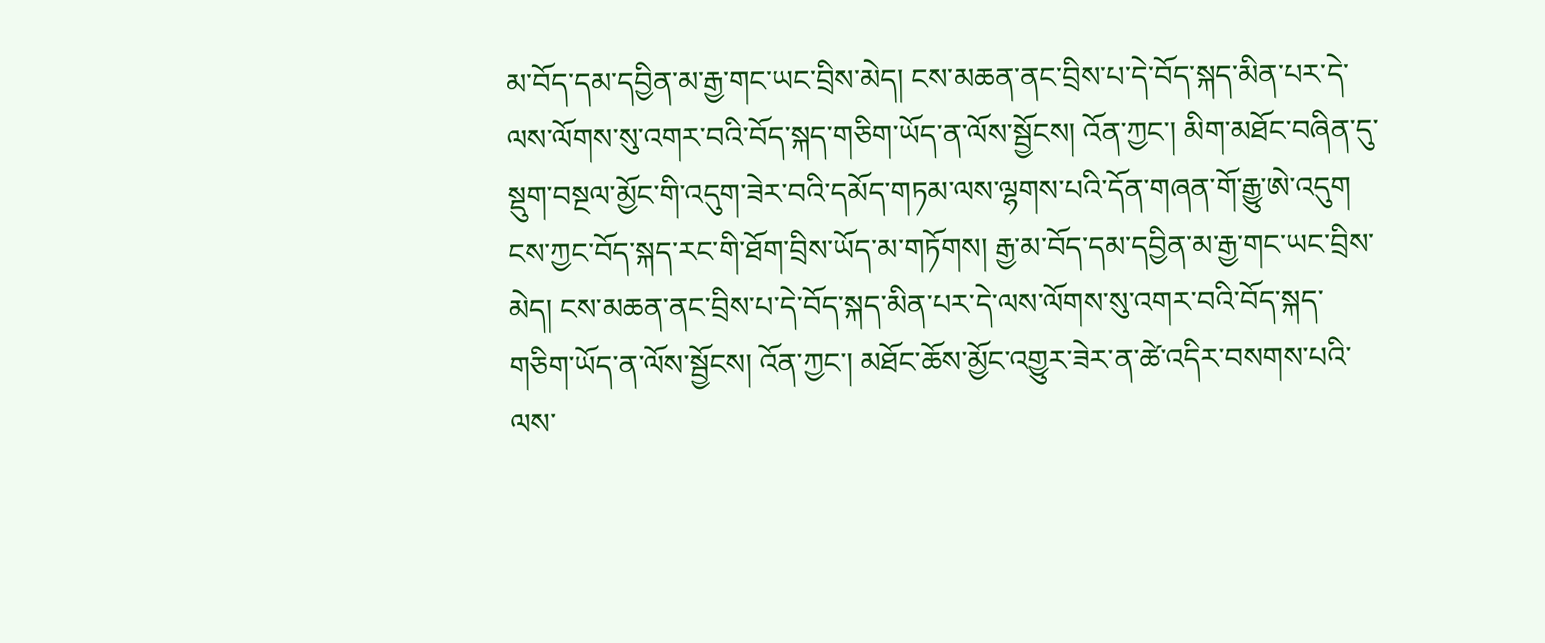མ་བོད་དམ་དབྱིན་མ་རྒྱ་གང་ཡང་བྲིས་མེད། ངས་མཆན་ནང་བྲིས་པ་དེ་བོད་སྐད་མིན་པར་དེ་ལས་ལོགས་སུ་འགར་བའི་བོད་སྐད་གཅིག་ཡོད་ན་ལོས་སྦྱོངས། འོན་ཀྱང་། མིག་མཐོང་བཞིན་དུ་སྡུག་བསྔལ་མྱོང་གི་འདུག་ཟེར་བའི་དམོད་གཏམ་ལས་ལྷགས་པའི་དོན་གཞན་གོ་རྒྱུ་ཨེ་འདུག
ངས་ཀྱང་བོད་སྐད་རང་གི་ཐོག་བྲིས་ཡོད་མ་གཏོགས། རྒྱ་མ་བོད་དམ་དབྱིན་མ་རྒྱ་གང་ཡང་བྲིས་མེད། ངས་མཆན་ནང་བྲིས་པ་དེ་བོད་སྐད་མིན་པར་དེ་ལས་ལོགས་སུ་འགར་བའི་བོད་སྐད་གཅིག་ཡོད་ན་ལོས་སྦྱོངས། འོན་ཀྱང་། མཐོང་ཆོས་མྱོང་འགྱུར་ཟེར་ན་ཚེ་འདིར་བསགས་པའི་ལས་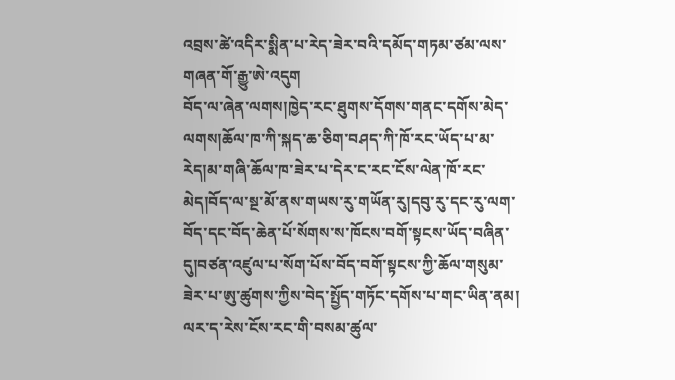འབྲས་ཚེ་འདིར་སྨིན་པ་རེད་ཟེར་བའི་དམོད་གཏམ་ཙམ་ལས་གཞན་གོ་རྒྱུ་ཨེ་འདུག
བོད་ལ་ཞེན་ལགས།ཁྱེད་རང་ཐུགས་དོགས་གནང་དགོས་མེད་ལགས།ཆོལ་ཁ་ཀི་སྐད་ཆ་ཅིག་བཤད་ཀི་ཁོ་རང་ཡོད་པ་མ་རེད།མ་གཞི་ཆོལ་ཁ་ཟེར་པ་དེར་ང་རང་ངོས་ལེན་ཁོ་རང་མེད།བོད་ལ་སྔ་མོ་ནས་གཡས་རུ་གཡོན་རུ།དབུ་རུ་དང་རུ་ལག་བོད་དང་བོད་ཆེན་པོ་སོགས་ས་ཁོངས་བགོ་སྟངས་ཡོད་བཞིན་དུ།བཙན་འཛུལ་པ་སོག་པོས་བོད་བགོ་སྟངས་ཀྱི་ཆོལ་གསུམ་ཟེར་པ་ཨུ་ཚུགས་ཀྱིས་བེད་སྤྱོད་གཏོང་དགོས་པ་གང་ཡིན་ནམ།
ལར་ད་རེས་ངོས་རང་གི་བསམ་ཚུལ་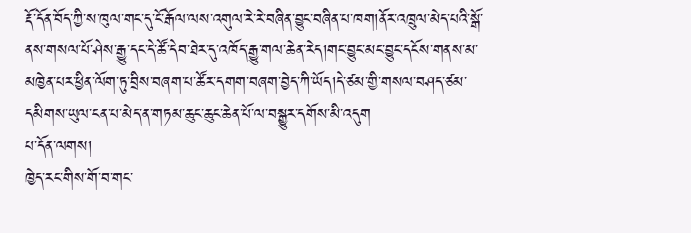རྡོ་དོན་བོད་ཀྱི་ས་ཁུལ་གང་དུ་ངོ་རྒོལ་ལས་འགུལ་རེ་རེ་བཞིན་བྱུང་བཞིན་པ་ཁག།ནོར་འཁྲུལ་མེད་པའི་སྒོ་ནས་གསལ་པོ་ཤེས་རྒྱུ་དང་དེ་ཚོ་དེབ་ཐེར་དུ་འཁོད་རྒྱུ་གལ་ཆེན་རེད།གང་བྱུང་མང་བྱུང་དངོས་གནས་མ་མཁྱེན་པར་ཕྱིན་ལོག་ཏུ་བྲིས་བཞག་པ་ཚོར་དགག་བཞག་བྱེད་ཀི་ཡོད།དེ་ཙམ་གྱི་གསལ་བཤད་ཙམ་དམིགས་ཡུལ་ངན་པ་མེད་ན་གཏམ་ཆུང་ཆུང་ཆེན་པོ་ལ་བསྒྱུར་དགོས་མི་འདུག
པ་དོན་ལགས།
ཁྱེད་རང་གིས་གོ་བ་གང་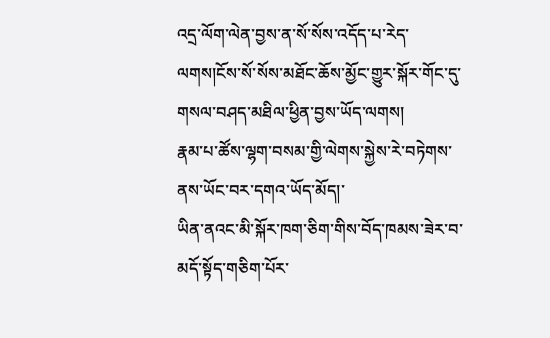འདྲ་ལོག་ལེན་བྱས་ན་སོ་སོས་འདོད་པ་རེད་ལགས།ངོས་སོ་སོས་མཐོང་ཆོས་མྱོང་གྱུར་སྐོར་གོང་དུ་གསལ་བཤད་མཐིལ་ཕྱིན་བྱས་ཡོད་ལགས།
རྣམ་པ་ཚོས་ལྷག་བསམ་གྱི་ལེགས་སྐྱེས་རེ་བཏེགས་ནས་ཡོང་བར་དགའ་ཡོད་མོད།་
ཡིན་ནའང་མི་སྐོར་ཁག་ཅིག་གིས་བོད་ཁམས་ཟེར་བ་མདོ་སྟོད་གཅིག་པོར་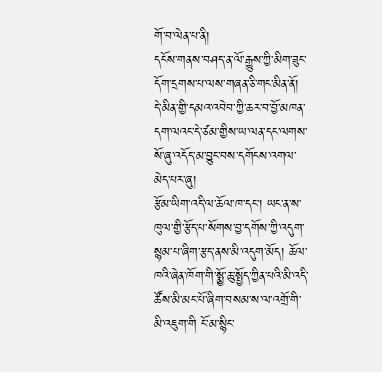གོ་བ་ལེན་པ་ནི།
དངོས་གནས་བཤད་ན་ལོ་རྒྱུས་ཀྱི་མིག་ཟུང་དོག་དྲགས་པ་ལས་གཞན་ཅི་གང་མིན་ནོ།
དེ་མིན་གྱི་དམའ་འབེབ་ཀྱི་ཆར་བ་བྱོ་མཁན་དག་ལའང་དེ་ཙམ་གྱིས་ཡ་ལན་དང་ལགས་སོ་ཞུ་འདོད་མ་བྱུང་བས་དགོངས་འགལ་མེད་པར་ཞུ།
རྩོམ་ཡིག་འདི་ལ་ཆོལ་ཁ་དང་། ཡང་ན་ས་ཁུལ་གྱི་རྩོད་པ་སོགས་བྱ་དགོས་ཀྱི་འདུག་སྙམ་པ་ཞིག་རྩད་ནས་མི་འདུག་མོད། ཆོལ་ཁའི་ཞེན་ཁོག་གི་སྨྱོ་ཆུ་སྤྱོད་ཀྱིན་པའི་མི་འདི་ཚོས་མི་མང་པོ་ཞིག་བསམ་ས་ལ་འགྲོ་གི་མི་འཇུག་གི ངོ་མ་སྙིང་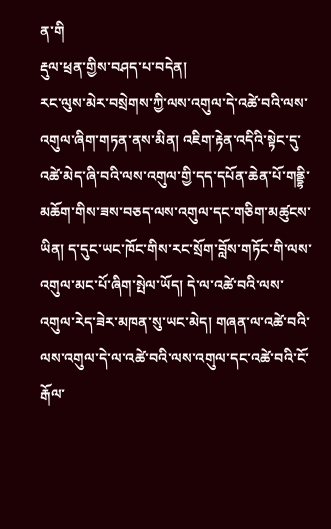ན་གི
རྡུལ་ཕྲན་གྱིས་བཤད་པ་བདེན།
རང་ལུས་མེར་བསྲེགས་ཀྱི་ལས་འགུལ་དེ་འཚེ་བའི་ལས་འགུལ་ཞིག་གཏན་ནས་མིན། འཇིག་རྟེན་འདིའི་སྟེང་དུ་འཚེ་མེད་ཞི་བའི་ལས་འགུལ་གྱི་དད་དཔོན་ཆེན་པོ་གནྡྷི་མཆོག་གིས་ཟས་བཅད་ལས་འགུལ་དང་གཅིག་མཚུངས་ཡིན། ད་དུང་ཡང་ཁོང་གིས་རང་སྲོག་བློས་གཏོང་གི་ལས་འགུལ་མང་པོ་ཞིག་སྤེལ་ཡོད། དེ་ལ་འཚེ་བའི་ལས་འགུལ་རེད་ཟེར་མཁན་སུ་ཡང་མེད། གཞན་ལ་འཚེ་བའི་ལས་འགུལ་དེ་ལ་འཚེ་བའི་ལས་འགུལ་དང་འཚེ་བའི་ངོ་རྒོལ་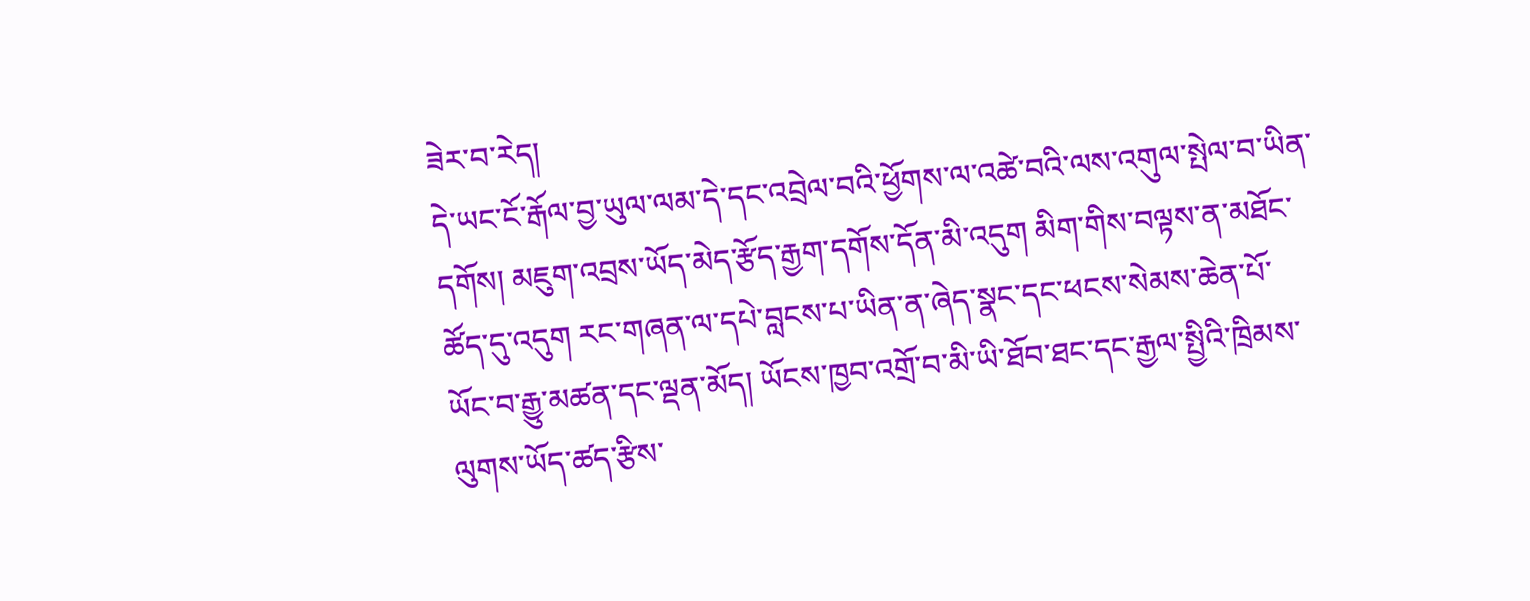ཟེར་བ་རེད།
དེ་ཡང་ངོ་རྒོལ་བྱ་ཡུལ་ལམ་དེ་དང་འབྲེལ་བའི་ཕྱོགས་ལ་འཚེ་བའི་ལས་འགུལ་སྤེལ་བ་ཡིན་
དགོས། མཇུག་འབྲས་ཡོད་མེད་རྩོད་རྒྱག་དགོས་དོན་མི་འདུག མིག་གིས་བལྟས་ན་མཐོང་
ཚོད་དུ་འདུག རང་གཞན་ལ་དཔེ་བླངས་པ་ཡིན་ན་ཞེད་སྣང་དང་ཕངས་སེམས་ཆེན་པོ་
ཡོང་བ་རྒྱུ་མཚན་དང་ལྡན་མོད། ཡོངས་ཁྱབ་འགྲོ་བ་མི་ཡི་ཐོབ་ཐང་དང་རྒྱལ་སྤྱིའི་ཁྲིམས་
ལུགས་ཡོད་ཚད་རྩིས་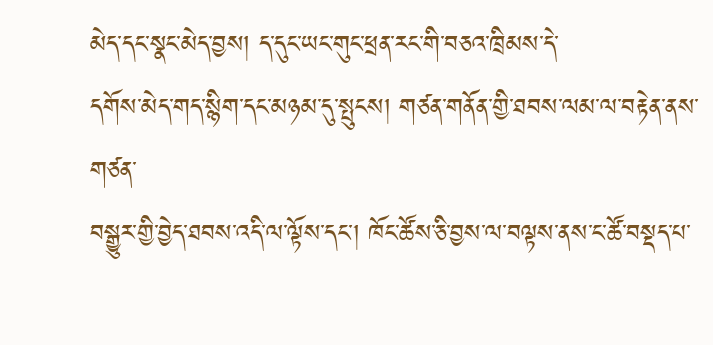མེད་དང་སྣང་མེད་བྱས། ད་དུང་ཡང་གུང་ཕྲན་རང་གི་བཅའ་ཁྲིམས་དེ་
དགོས་མེད་གད་སྙིག་དང་མཉམ་དུ་སྤུངས། གཙན་གནོན་གྱི་ཐབས་ལམ་ལ་བརྟེན་ནས་གཙན་
བསྒྱུར་གྱི་བྱེད་ཐབས་འདི་ལ་ལྟོས་དང་། ཁོང་ཚོས་ཅི་བྱས་ལ་བལྟས་ནས་ང་ཚོ་བསྡད་པ་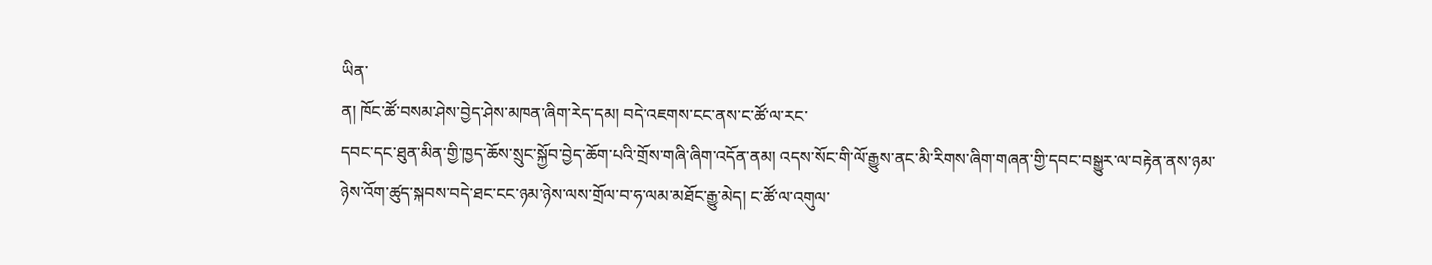ཡིན་
ན། ཁོང་ཚོ་བསམ་ཤེས་བྱེད་ཤེས་མཁན་ཞིག་རེད་དམ། བདེ་འཇགས་ངང་ནས་ང་ཚོ་ལ་རང་
དབང་དང་ཐུན་མིན་གྱི་ཁྱད་ཆོས་སྲུང་སྐྱོབ་བྱེད་ཆོག་པའི་གྲོས་གཞི་ཞིག་འདོན་ནམ། འདས་སོང་གི་ལོ་རྒྱུས་ནང་མི་རིགས་ཞིག་གཞན་གྱི་དབང་བསྒྱུར་ལ་བརྟེན་ནས་ཉམ་ཉེས་འོག་ཚུད་སྐབས་བདེ་ཐང་ངང་ཉམ་ཉེས་ལས་གྲོལ་བ་ཧ་ལམ་མཐོང་རྒྱུ་མེད། ང་ཚོ་ལ་འགུལ་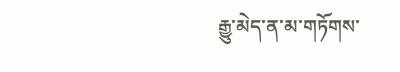རྒྱུ་མེད་ན་མ་གཏོགས་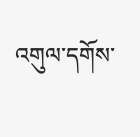འགུལ་དགོས་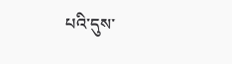པའི་དུས་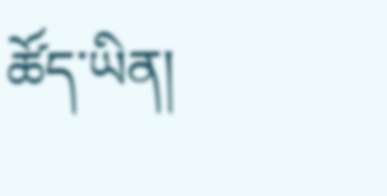ཚོད་ཡིན།